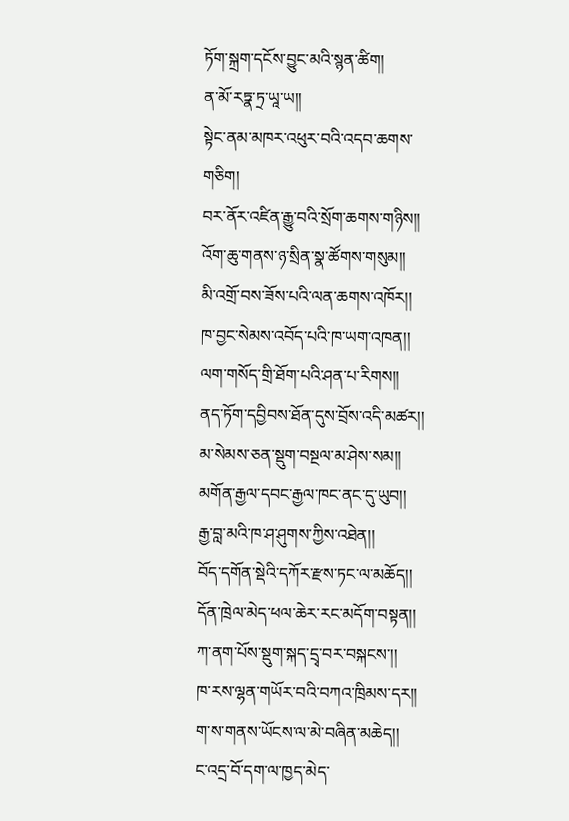ཏོག་སྐྲག་དངོས་བྱུང་མའི་སྙན་ཚིག།
ན་མོ་རཏྣ་ཏྲ་ཡཱ་ཡ།།
སྟེང་ནམ་མཁར་འཕུར་བའི་འདབ་ཆགས་གཅིག།
བར་ནོར་འཛིན་རྒྱུ་བའི་སྲོག་ཆགས་གཉིས།།
འོག་ཆུ་གནས་ཉ་སྲིན་སྣ་ཚོགས་གསུམ།།
མི་འགྲོ་བས་ཟོས་པའི་ལན་ཆགས་འཁོར།།
ཁ་བྱང་སེམས་འབོད་པའི་ཁ་ཡག་འཁན།།
ལག་གསོད་གྲི་ཐོག་པའི་ཤན་པ་རིགས།།
ནད་ཏོག་དབྱིབས་ཐོན་དུས་བྲོས་འདི་མཚར།།
མ་སེམས་ཅན་སྡུག་བསྔལ་མ་ཤེས་སམ།།
མགོན་རྒྱལ་དབང་རྒྱལ་ཁང་ནང་དུ་ཡུབ།།
རྒྱ་བླ་མའི་ཁ་ཤ་ཤུགས་ཀྱིས་འཐེན།།
བོད་དགོན་སྡེའི་དཀོར་རྫས་ཏང་ལ་མཆོད།།
དོན་ཁྲེལ་མེད་ཕལ་ཆེར་རང་མདོག་བསྟན།།
ཀ་ནག་པོས་སྡུག་སྐད་དྲྭ་བར་བསྐངས་།།
ཁ་རས་ལྷན་གཡོར་བའི་བཀའ་ཁྲིམས་དར།།
ག་ས་གནས་ཡོངས་ལ་མེ་བཞིན་མཆེད།།
ང་འདྲ་བོ་དག་ལ་ཁྱད་མེད་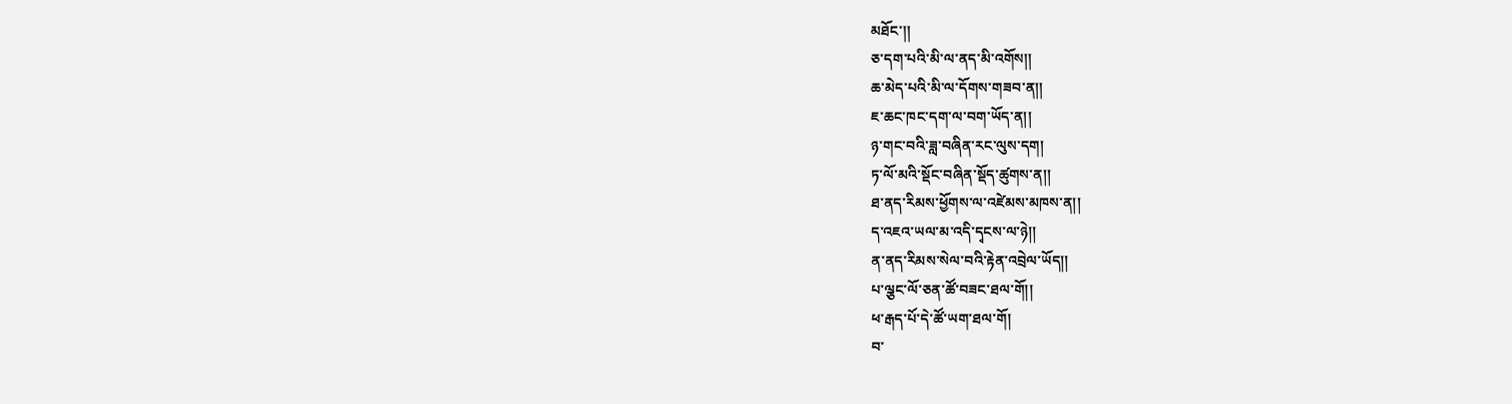མཐོང་།།
ཅ་དག་པའི་མི་ལ་ནད་མི་འགོས།།
ཆ་མེད་པའི་མི་ལ་དོགས་གཟབ་ན།།
ཇ་ཆང་ཁང་དག་ལ་བག་ཡོད་ན།།
ཉ་གང་བའི་ཟླ་བཞིན་རང་ལུས་དག།
ཏ་ལོ་མའི་སྡོང་བཞིན་སྡོད་ཚུགས་ན།།
ཐ་ནད་རིམས་ཕྱོགས་ལ་འཛེམས་མཁས་ན།།
ད་འཇའ་ཡལ་མ་འདི་དྭངས་ལ་ཉེ།།
ན་ནད་རིམས་སེལ་བའི་རྟེན་འབྲེལ་ཡོད།།
པ་ལྕང་ལོ་ཅན་ཚོ་བཟང་ཐལ་གོ།།
ཕ་རྒད་པོ་དེ་ཚོ་ཡག་ཐལ་གོ།
བ་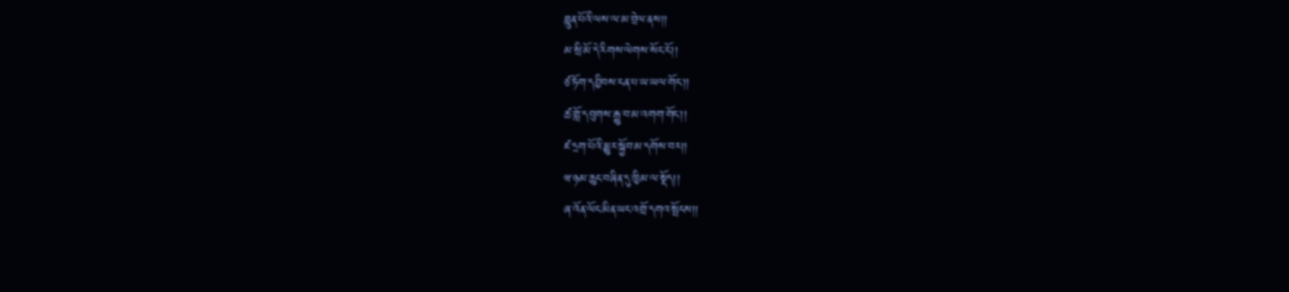བླུན་པོའི་ལས་ལ་མ་བྲེལ་ནས།།
མ་སྲི་མོ་དེ་རིགས་ལེགས་སོང་ངོ་།།
ཙ་ཏོག་དབྱིབས་ངན་པ་ཡ་ཡལ་གོང་།།
ཚ་གློ་དབུགས་རྒྱུ་བ་མ་འགག་གོང་།།
ཛ་དྲག་པོའི་མྱུར་སྐྱོབ་མ་དགོས་བར།།
ཝ་ཉམ་ཆུང་བཞིན་དུ་ཁྱིམ་ལ་སྡོད།།
ཞ་འོན་ལོང་མིན་ཡང་འགྲོ་དགའ་སྤོངས།།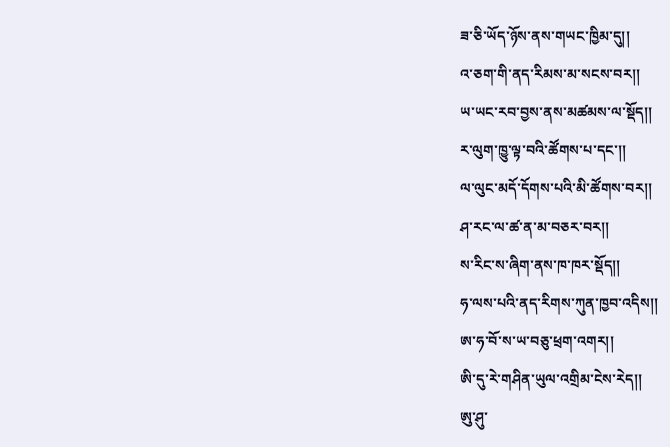ཟ་ཅི་ཡོད་ཉོས་ནས་གཡང་ཁྱིམ་དུ།།
འ་ཅག་གི་ནད་རིམས་མ་སངས་བར།།
ཡ་ཡང་རབ་བྱས་ནས་མཚམས་ལ་སྡོད།།
ར་ལུག་ཁྱུ་ལྟ་བའི་ཚོགས་པ་དང་།།
ལ་ལུང་མདོ་དོགས་པའི་མི་ཚོགས་བར།།
ཤ་རང་ལ་ཚ་ན་མ་བཅར་བར།།
ས་རིང་ས་ཞིག་ནས་ཁ་ཁར་སྡོད།།
ཧ་ལས་པའི་ནད་རིགས་ཀུན་ཁྱབ་འདིས།།
ཨ་ཧ་བོ་ས་ཡ་བཅུ་ཕྲག་འགར།།
ཨི་དུ་རེ་གཤིན་ཡུལ་འགྲིམ་ངེས་རེད།།
ཨུ་ཤུ་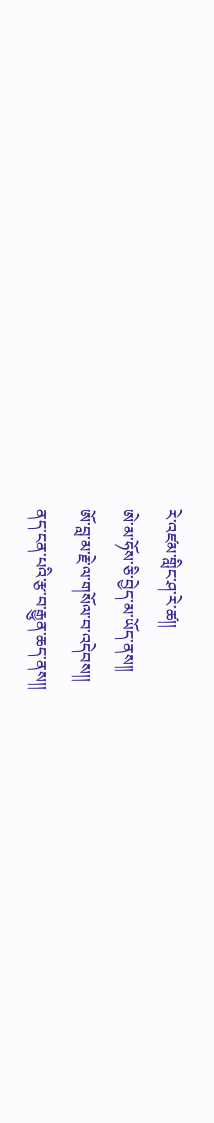རེ་འཛམ་གླིང་ཤ་རེ་ཚ།།
ཨེ་མ་ཧོས་ཅི་བྱེད་མ་ཡོད་ནས།།
ཨོ་བླ་མ་རྗེ་ལ་གསོལ་བ་འདེབས།།
ནད་ངན་པའི་རྩ་བ་རྒྱུན་ཆད་ནས།།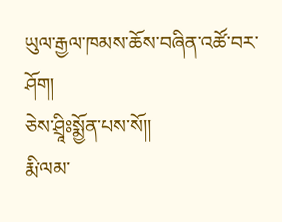ཡུལ་རྒྱལ་ཁམས་ཆོས་བཞིན་འཚོ་བར་ཤོག།
ཅེས་ཤྲཱིཿསྨྱོན་པས་སོ།།
རྨི་ལམ་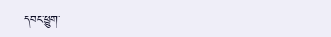དབང་ཕྱུག་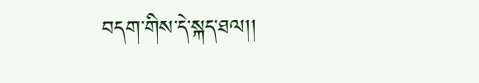བདག་གིས་དེ་སྐད་ཐལ།།